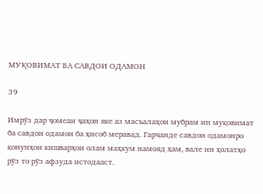МУҚОВИМАТ БА САВДОИ ОДАМОН

39

Имрӯз дар ҷомеаи ҷаҳон яке аз масъалаҳои мубрам ин муқовимат ба савдои одамон ба ҳисоб меравад. Гарчанде савдои одамонро қонунҳои кишварҳои олам маҳкум намояд ҳам, вале ин ҳолатҳо рӯз то рӯз афзуда истодааст.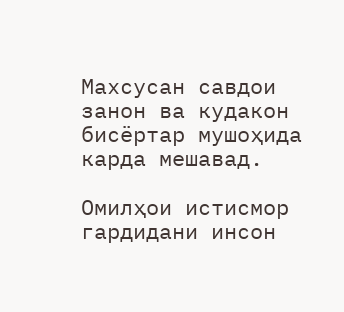Махсусан савдои занон ва кудакон бисёртар мушоҳида карда мешавад.

Омилҳои истисмор гардидани инсон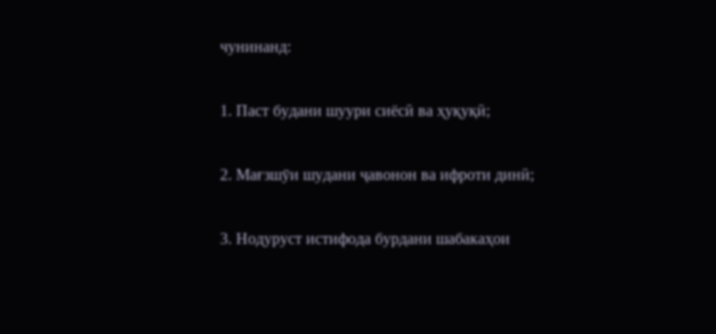чунинанд:

1. Паст будани шуури сиёсӣ ва ҳуқуқӣ;

2. Мағзшӯи шудани ҷавонон ва ифроти динӣ;

3. Нодуруст истифода бурдани шабакаҳои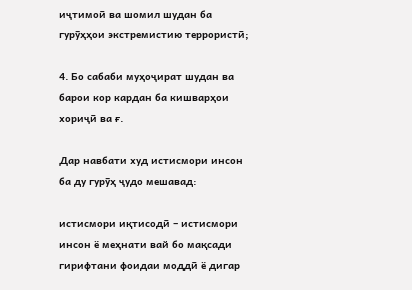иҷтимоӣ ва шомил шудан ба гурӯҳҳои экстремистию террористӣ;

4. Бо сабаби муҳоҷират шудан ва барои кор кардан ба кишварҳои хориҷӣ ва ғ.

Дар навбати худ истисмори инсон ба ду гурӯҳ ҷудо мешавад:

истисмори иқтисодӣ – истисмори инсон ё меҳнати вай бо мақсади гирифтани фоидаи моддӣ ё дигар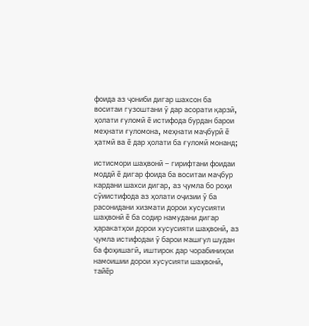фоида аз ҷониби дигар шахсон ба воситаи гузоштани ӯ дар асорати қарзӣ, ҳолати ғуломӣ ё истифода бурдан барои меҳнати ғуломона, меҳнати маҷбурӣ ё ҳатмӣ ва ё дар ҳолати ба ғуломӣ монанд;

истисмори шаҳвонӣ – гирифтани фоидаи моддӣ ё дигар фоида ба воситаи маҷбур кардани шахси дигар, аз ҷумла бо роҳи сӯиистифода аз ҳолати оҷизии ӯ ба расонидани хизмати дорои хусусияти шаҳвонӣ ё ба содир намудани дигар ҳаракатҳои дорои хусусияти шаҳвонӣ, аз ҷумла истифодаи ӯ барои машғул шудан ба фоҳишагӣ, иштирок дар чорабиниҳои намоишии дорои хусусияти шаҳвонӣ, тайёр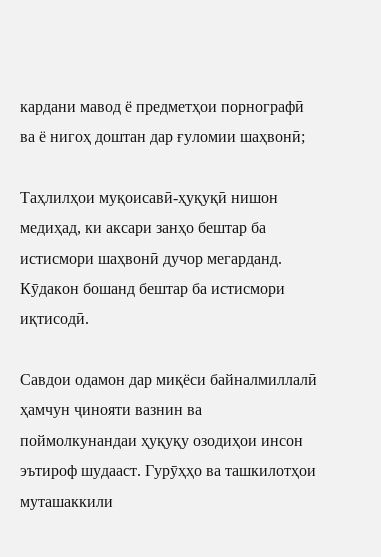кардани мавод ё предметҳои порнографӣ ва ё нигоҳ доштан дар ғуломии шаҳвонӣ;

Таҳлилҳои муқоисавӣ-ҳуқуқӣ нишон медиҳад, ки аксари занҳо бештар ба истисмори шаҳвонӣ дучор мегарданд. Кӯдакон бошанд бештар ба истисмори иқтисодӣ.

Савдои одамон дар миқёси байналмиллалӣ ҳамчун ҷинояти вазнин ва поймолкунандаи ҳуқуқу озодиҳои инсон эътироф шудааст. Гурӯҳҳо ва ташкилотҳои муташаккили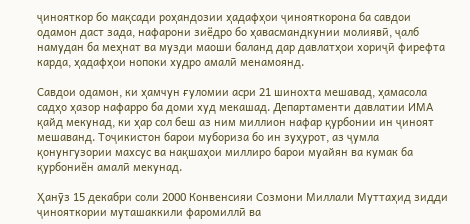ҷинояткор бо мақсади роҳандозии ҳадафҳои ҷинояткорона ба савдои одамон даст зада, нафарони зиёдро бо ҳавасмандкунии молиявӣ, ҷалб намудан ба меҳнат ва музди маоши баланд дар давлатҳои хориҷӣ фирефта карда, ҳадафҳои нопоки худро амалӣ менамоянд.

Савдои одамон, ки ҳамчун ғуломии асри 21 шинохта мешавад, ҳамасола садҳо ҳазор нафарро ба доми худ мекашад. Департаменти давлатии ИМА қайд мекунад, ки ҳар сол беш аз ним миллион нафар қурбонии ин ҷиноят мешаванд. Тоҷикистон барои мубориза бо ин зуҳурот, аз ҷумла қонунгузории махсус ва нақшаҳои миллиро барои муайян ва кумак ба қурбониён амалӣ мекунад.

Ҳанӯз 15 декабри соли 2000 Конвенсияи Созмони Миллали Муттаҳид зидди ҷинояткории муташаккили фаромиллӣ ва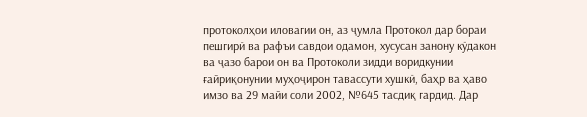протоколҳои иловагии он, аз ҷумла Протокол дар бораи пешгирӣ ва рафъи савдои одамон, хусусан занону кӯдакон ва ҷазо барои он ва Протоколи зидди воридкунии ғайриқонунии муҳоҷирон тавассути хушкӣ, баҳр ва ҳаво имзо ва 29 майи соли 2002, №645 тасдиқ гардид. Дар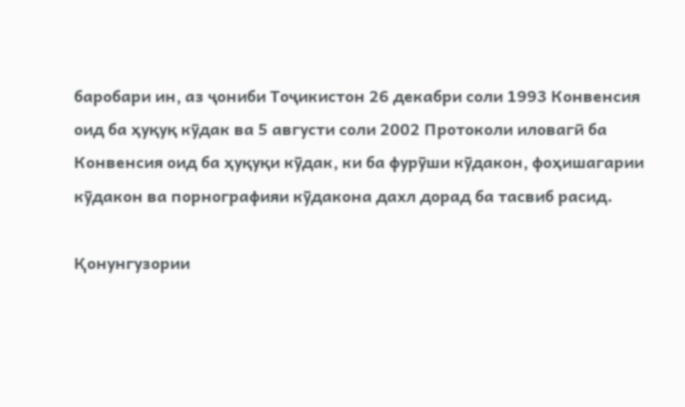баробари ин, аз ҷониби Тоҷикистон 26 декабри соли 1993 Конвенсия оид ба ҳуқуқ кӯдак ва 5 августи соли 2002 Протоколи иловагӣ ба Конвенсия оид ба ҳуқуқи кӯдак, ки ба фурӯши кӯдакон, фоҳишагарии кӯдакон ва порнографияи кӯдакона дахл дорад ба тасвиб расид.

Қонунгузории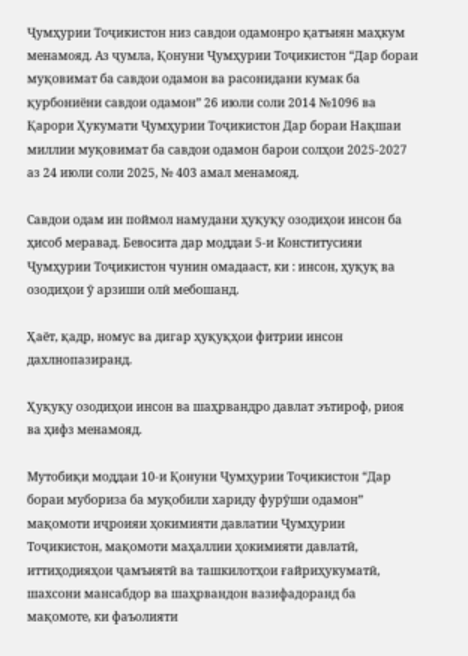Ҷумҳурии Тоҷикистон низ савдои одамонро қатъиян маҳкум менамояд. Аз ҷумла, Қонуни Ҷумҳурии Тоҷикистон “Дар бораи муқовимат ба савдои одамон ва расонидани кумак ба қурбониёни савдои одамон” 26 июли соли 2014 №1096 ва Қарори Ҳукумати Ҷумҳурии Тоҷикистон Дар бораи Нақшаи миллии муқовимат ба савдои одамон барои солҳои 2025-2027 аз 24 июли соли 2025, № 403 амал менамояд.

Савдои одам ин поймол намудани ҳуқуқу озодиҳои инсон ба ҳисоб меравад. Бевосита дар моддаи 5-и Конститусияи Ҷумҳурии Тоҷикистон чунин омадааст, ки : инсон, ҳуқуқ ва озодиҳои ӯ арзиши олӣ мебошанд.

Ҳаёт, қадр, номус ва дигар ҳуқуқҳои фитрии инсон дахлнопазиранд.

Ҳуқуқу озодиҳои инсон ва шаҳрвандро давлат эътироф, риоя ва ҳифз менамояд.

Мутобиқи моддаи 10-и Қонуни Ҷумҳурии Тоҷикистон “Дар бораи мубориза ба муқобили хариду фурӯши одамон” мақомоти иҷроияи ҳокимияти давлатии Ҷумҳурии Тоҷикистон, мақомоти маҳаллии ҳокимияти давлатӣ, иттиҳодияҳои ҷамъиятӣ ва ташкилотҳои ғайриҳукуматӣ, шахсони мансабдор ва шаҳрвандон вазифадоранд ба мақомоте, ки фаъолияти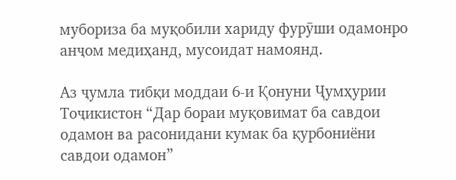мубориза ба муқобили хариду фурӯши одамонро анҷом медиҳанд, мусоидат намоянд.

Аз ҷумла тибқи моддаи 6-и Қонуни Ҷумҳурии Тоҷикистон “Дар бораи муқовимат ба савдои одамон ва расонидани кумак ба қурбониёни савдои одамон”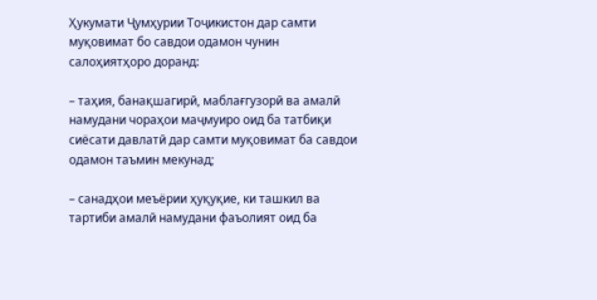Ҳукумати Ҷумҳурии Тоҷикистон дар самти муқовимат бо савдои одамон чунин салоҳиятҳоро доранд:

– таҳия, банақшагирӣ, маблағгузорӣ ва амалӣ намудани чораҳои маҷмуиро оид ба татбиқи сиёсати давлатӣ дар самти муқовимат ба савдои одамон таъмин мекунад;

– санадҳои меъёрии ҳуқуқие, ки ташкил ва тартиби амалӣ намудани фаъолият оид ба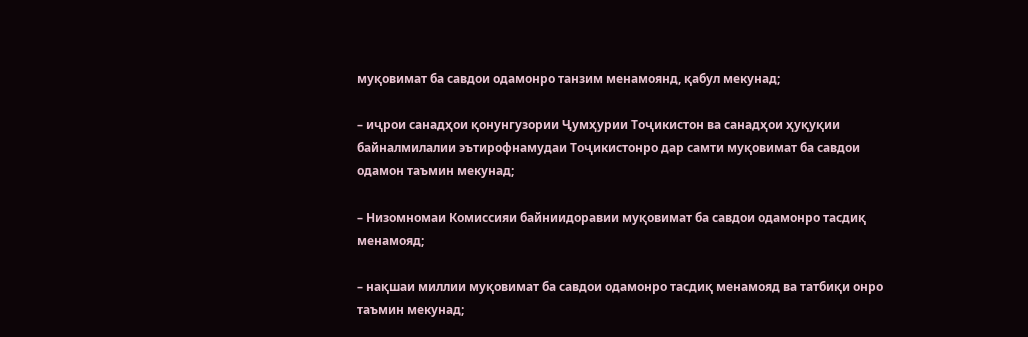муқовимат ба савдои одамонро танзим менамоянд, қабул мекунад;

– иҷрои санадҳои қонунгузории Ҷумҳурии Тоҷикистон ва санадҳои ҳуқуқии байналмилалии эътирофнамудаи Тоҷикистонро дар самти муқовимат ба савдои одамон таъмин мекунад;

– Низомномаи Комиссияи байниидоравии муқовимат ба савдои одамонро тасдиқ менамояд;

– нақшаи миллии муқовимат ба савдои одамонро тасдиқ менамояд ва татбиқи онро таъмин мекунад;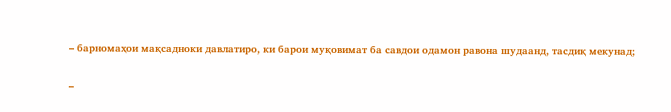– барномаҳои мақсадноки давлатиро, ки барои муқовимат ба савдои одамон равона шудаанд, тасдиқ мекунад;

–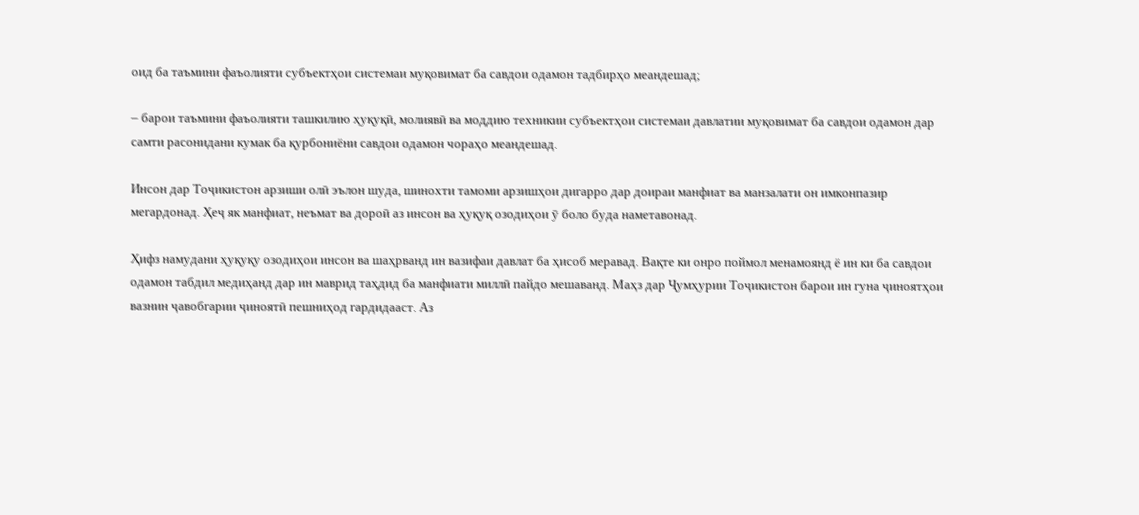оид ба таъмини фаъолияти субъектҳои системаи муқовимат ба савдои одамон тадбирҳо меандешад;

– барои таъмини фаъолияти ташкилию ҳуқуқӣ, молиявӣ ва моддию техникии субъектҳои системаи давлатии муқовимат ба савдои одамон дар самти расонидани кумак ба қурбониёни савдои одамон чораҳо меандешад.

Инсон дар Тоҷикистон арзиши олӣ эълон шуда, шинохти тамоми арзишҳои дигарро дар доираи манфиат ва манзалати он имконпазир мегардонад. Ҳеҷ як манфиат, неъмат ва дороӣ аз инсон ва ҳуқуқ озодиҳои ӯ боло буда наметавонад.

Ҳифз намудани ҳуқуқу озодиҳои инсон ва шаҳрванд ин вазифаи давлат ба ҳисоб меравад. Вақте ки онро поймол менамоянд ё ин ки ба савдои одамон табдил медиҳанд дар ин маврид таҳдид ба манфиати миллӣ пайдо мешаванд. Маҳз дар Ҷумҳурии Тоҷикистон барои ин гуна ҷиноятҳои вазнин ҷавобгарии ҷиноятӣ пешниҳод гардидааст. Аз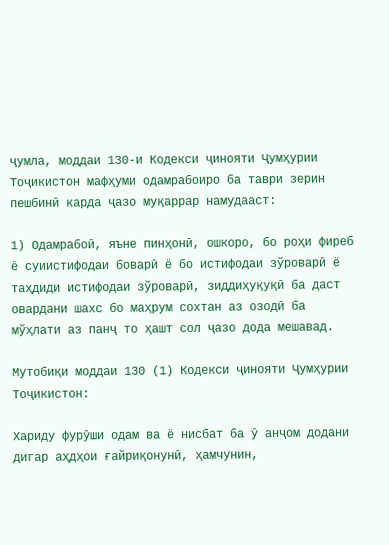ҷумла, моддаи 130-и Кодекси ҷинояти Ҷумҳурии Тоҷикистон мафҳуми одамрабоиро ба таври зерин пешбинӣ карда ҷазо муқаррар намудааст:

1) Одамрабоӣ, яъне пинҳонӣ, ошкоро, бо роҳи фиреб ё суиистифодаи боварӣ ё бо истифодаи зўроварӣ ё таҳдиди истифодаи зўроварӣ, зиддиҳуқуқӣ ба даст овардани шахс бо маҳрум сохтан аз озодӣ ба мўҳлати аз панҷ то ҳашт сол ҷазо дода мешавад.

Мутобиқи моддаи 130 (1) Кодекси ҷинояти Ҷумҳурии Тоҷикистон:

Хариду фурӯши одам ва ё нисбат ба ӯ анҷом додани дигар аҳдҳои ғайриқонунӣ, ҳамчунин,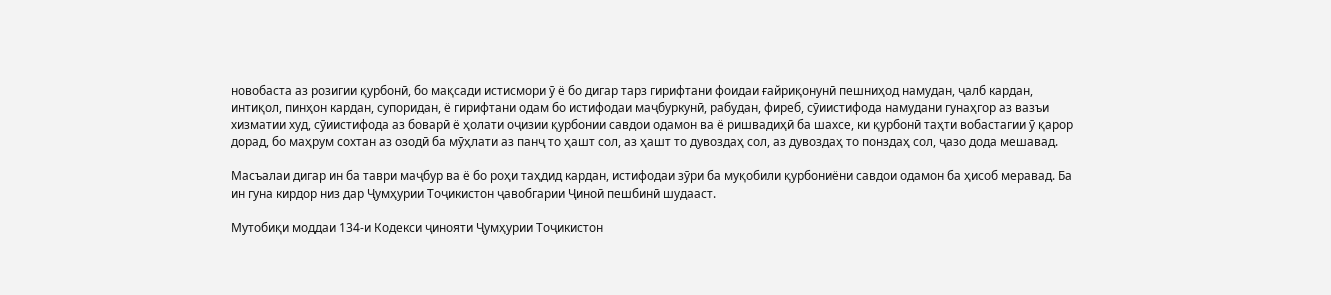новобаста аз розигии қурбонӣ, бо мақсади истисмори ӯ ё бо дигар тарз гирифтани фоидаи ғайриқонунӣ пешниҳод намудан, ҷалб кардан, интиқол, пинҳон кардан, супоридан, ё гирифтани одам бо истифодаи маҷбуркунӣ, рабудан, фиреб, сӯиистифода намудани гунаҳгор аз вазъи хизматии худ, сӯиистифода аз боварӣ ё ҳолати оҷизии қурбонии савдои одамон ва ё ришвадиҳӣ ба шахсе, ки қурбонӣ таҳти вобастагии ӯ қарор дорад, бо маҳрум сохтан аз озодӣ ба мӯҳлати аз панҷ то ҳашт сол, аз ҳашт то дувоздаҳ сол, аз дувоздаҳ то понздаҳ сол, ҷазо дода мешавад.

Масъалаи дигар ин ба таври маҷбур ва ё бо роҳи таҳдид кардан, истифодаи зӯри ба муқобили қурбониёни савдои одамон ба ҳисоб меравад. Ба ин гуна кирдор низ дар Ҷумҳурии Тоҷикистон ҷавобгарии Ҷиноӣ пешбинӣ шудааст.

Мутобиқи моддаи 134-и Кодекси ҷинояти Ҷумҳурии Тоҷикистон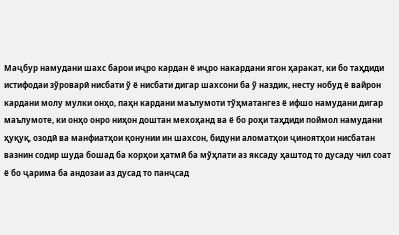Маҷбур намудани шахс барои иҷро кардан ё иҷро накардани ягон ҳаракат, ки бо таҳдиди истифодаи зўроварӣ нисбати ў ё нисбати дигар шахсони ба ў наздик, несту нобуд ё вайрон кардани молу мулки онҳо, паҳн кардани маълумоти тўҳматангез ё ифшо намудани дигар маълумоте, ки онҳо онро ниҳон доштан мехоҳанд ва ё бо роҳи таҳдиди поймол намудани ҳуқуқ, озодӣ ва манфиатҳои қонунии ин шахсон, бидуни аломатҳои ҷиноятҳои нисбатан вазнин содир шуда бошад ба корҳои ҳатмӣ ба мўҳлати аз яксаду ҳаштод то дусаду чил соат ё бо ҷарима ба андозаи аз дусад то панҷсад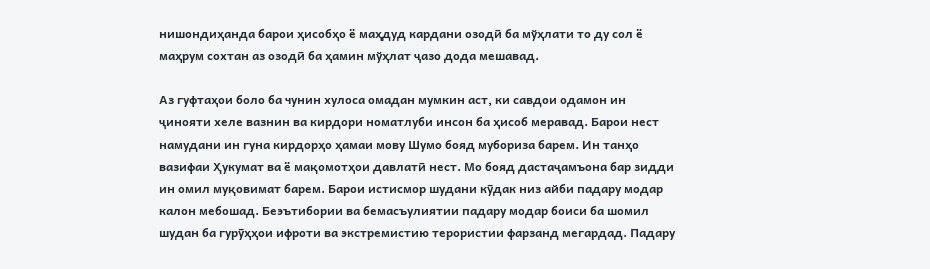нишондиҳанда барои ҳисобҳо ё маҳдуд кардани озодӣ ба мўҳлати то ду сол ё маҳрум сохтан аз озодӣ ба ҳамин мўҳлат ҷазо дода мешавад.

Аз гуфтаҳои боло ба чунин хулоса омадан мумкин аст, ки савдои одамон ин ҷинояти хеле вазнин ва кирдори номатлуби инсон ба ҳисоб меравад. Барои нест намудани ин гуна кирдорҳо ҳамаи мову Шумо бояд мубориза барем. Ин танҳо вазифаи Ҳукумат ва ё мақомотҳои давлатӣ нест. Мо бояд дастаҷамъона бар зидди ин омил муқовимат барем. Барои истисмор шудани кӯдак низ айби падару модар калон мебошад. Беэътибории ва бемасъулиятии падару модар боиси ба шомил шудан ба гурӯҳҳои ифроти ва экстремистию терористии фарзанд мегардад. Падару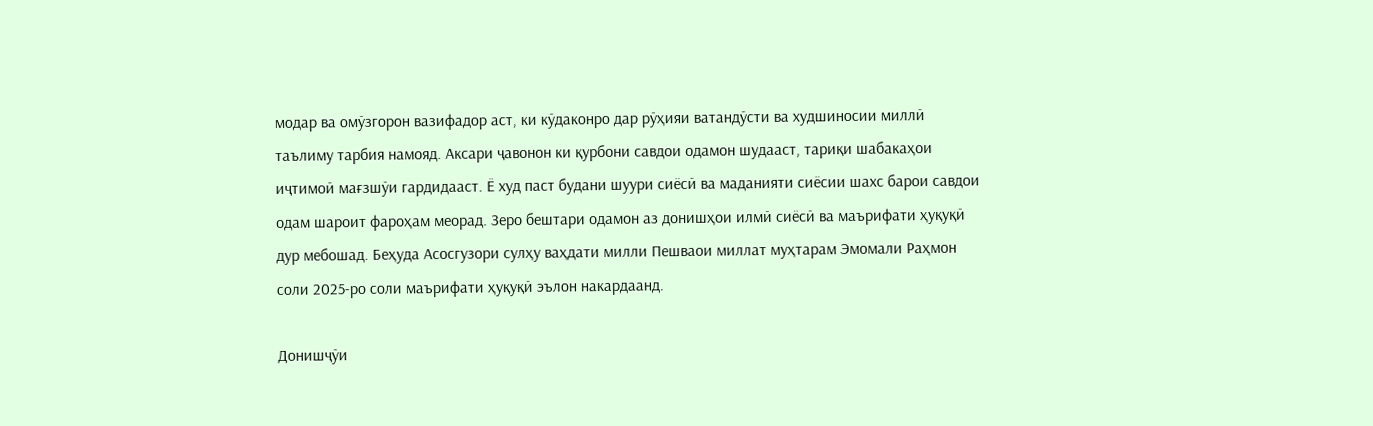модар ва омӯзгорон вазифадор аст, ки кӯдаконро дар рӯҳияи ватандӯсти ва худшиносии миллӣ таълиму тарбия намояд. Аксари ҷавонон ки қурбони савдои одамон шудааст, тариқи шабакаҳои иҷтимоӣ мағзшӯи гардидааст. Ё худ паст будани шуури сиёсӣ ва маданияти сиёсии шахс барои савдои одам шароит фароҳам меорад. Зеро бештари одамон аз донишҳои илмӣ сиёсӣ ва маърифати ҳуқуқӣ дур мебошад. Беҳуда Асосгузори сулҳу ваҳдати милли Пешваои миллат муҳтарам Эмомали Раҳмон соли 2025-ро соли маърифати ҳуқуқӣ эълон накардаанд.

Донишҷӯи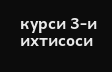курси 3-и ихтисоси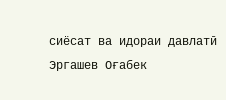сиёсат ва идораи давлатӣ Эргашев Оғабек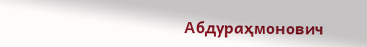Абдураҳмонович